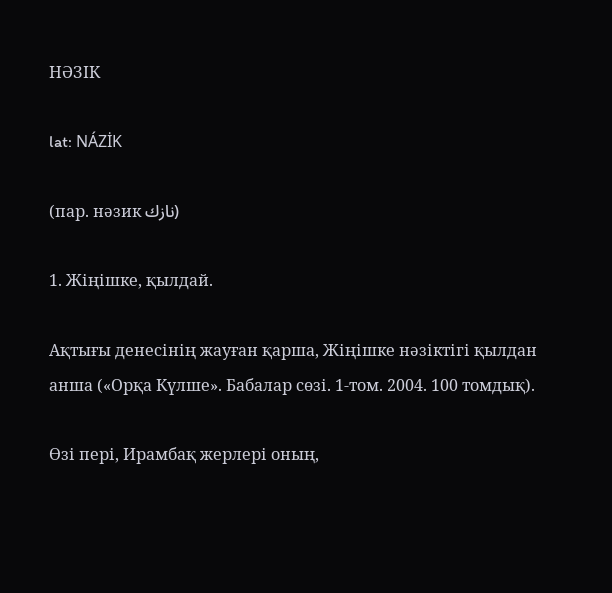НӘЗІК

lat: NÁZİK

(пар. нәзик نازك)

1. Жіңішке, қылдай.

Ақтығы денесінің жауған қарша, Жіңішке нәзіктігі қылдан анша («Орқа Күлше». Бабалар сөзі. 1-том. 2004. 100 томдық).

Өзі пері, Ирамбақ жерлері оның,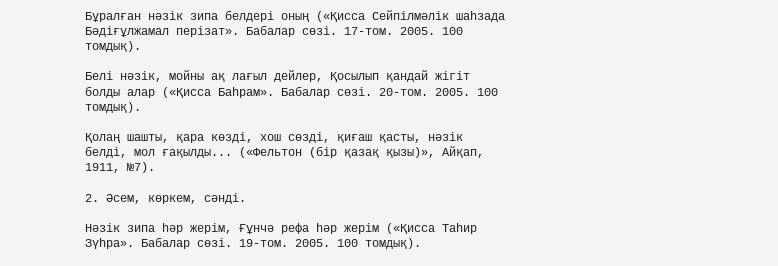Бұралған нәзік зипа белдері оның («Қисса Сейпілмәлік шаһзада Бәдіғұлжамал перізат». Бабалар сөзі. 17-том. 2005. 100 томдық).

Белі нәзік, мойны ақ лағыл дейлер, Қосылып қандай жігіт болды алар («Қисса Баһрам». Бабалар сөзі. 20-том. 2005. 100 томдық).

Қолаң шашты, қара көзді, хош сөзді, қиғаш қасты, нәзік белді, мол ғақылды... («Фельтон (бір қазақ қызы)», Айқап, 1911, №7).

2. Әсем, көркем, сәнді.

Нәзік зипа һәр жерім, Ғұнчә рефа һәр жерім («Қисса Таһир Зүһра». Бабалар сөзі. 19-том. 2005. 100 томдық).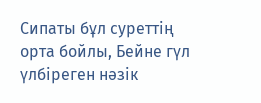Сипаты бұл суреттің орта бойлы, Бейне гүл үлбіреген нәзік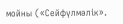мойны («Сейфүлмәлік».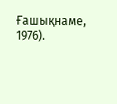Ғашықнаме, 1976).